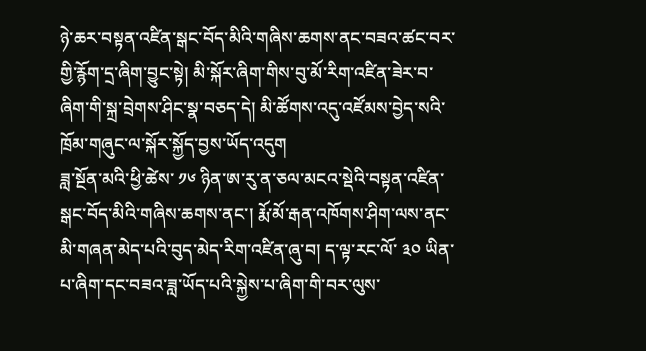ཉེ་ཆར་བསྟན་འཛིན་སྒང་བོད་མིའི་གཞིས་ཆགས་ནང་བཟའ་ཚང་བར་གྱི་རྙོག་དྲ་ཞིག་བྱུང་སྟེ། མི་སྐོར་ཞིག་གིས་བུ་མོ་རིག་འཛིན་ཟེར་བ་ཞིག་གི་སྐྲ་བྲེགས་ཤིང་སྣ་བཅད་དེ། མི་ཚོགས་འདུ་འཛོམས་བྱེད་སའི་ཁྲོམ་གཞུང་ལ་སྐོར་སྐྱོད་བྱས་ཡོད་འདུག
ཟླ་སྔོན་མའི་ཕྱི་ཚེས་ ༡༦ ཉིན་ཨ་རུ་ན་ཅལ་མངའ་སྡེའི་བསྟན་འཛིན་སྒང་བོད་མིའི་གཞིས་ཆགས་ནང་། རྨོ་མོ་རྒན་འཁོགས་ཤིག་ལས་ནང་མི་གཞན་མེད་པའི་བུད་མེད་རིག་འཛིན་ཞུ་བ། ད་ལྟ་རང་ལོ་ ༣༠ ཡིན་པ་ཞིག་དང་བཟའ་ཟླ་ཡོད་པའི་སྐྱེས་པ་ཞིག་གི་བར་ལུས་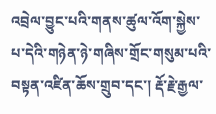འབྲེལ་བྱུང་པའི་གནས་ཚུལ་འོག་སྐྱེས་པ་དེའི་གཉེན་ཉེ་གཞིས་གྲོང་གསུམ་པའི་བསྟན་འཛིན་ཆོས་གྲུབ་དང་། རྡོ་རྗེ་རྒྱལ་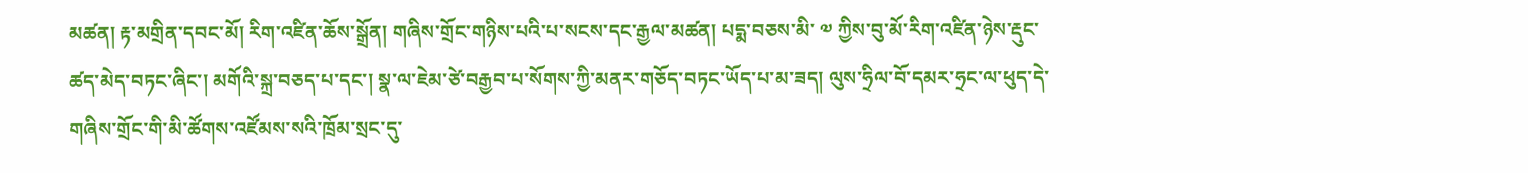མཚན། རྟ་མགྲིན་དབང་མོ། རིག་འཛིན་ཆོས་སྒྲོན། གཞིས་གྲོང་གཉིས་པའི་པ་སངས་དང་རྒྱལ་མཚན། པདྨ་བཅས་མི་ ༧ ཀྱིས་བུ་མོ་རིག་འཛིན་ཉེས་རྡུང་ཚད་མེད་བཏང་ཞིང་། མགོའི་སྐྲ་བཅད་པ་དང་། སྣ་ལ་ཇེམ་ཙེ་བརྒྱབ་པ་སོགས་ཀྱི་མནར་གཅོད་བཏང་ཡོད་པ་མ་ཟད། ལུས་ཧྲིལ་བོ་དམར་ཧྲང་ལ་ཕུད་དེ་གཞིས་གྲོང་གི་མི་ཚོགས་འཛོམས་སའི་ཁྲོམ་སྲང་དུ་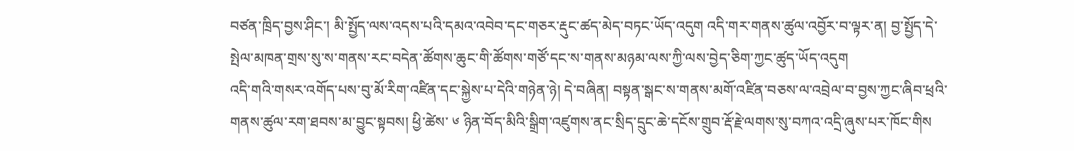བཙན་ཁྲིད་བྱས་ཤིང་། མི་སྤྱོད་ལས་འདས་པའི་དམའ་འབེབ་དང་གཅར་རྡུང་ཚད་མེད་བཏང་ཡོད་འདུག འདི་གར་གནས་ཚུལ་འབྱོར་བ་ལྟར་ན། བྱ་སྤྱོད་དེ་སྤེལ་མཁན་གྲས་སུ་ས་གནས་རང་བདེན་ཚོགས་ཆུང་གི་ཚོགས་གཙོ་དང་ས་གནས་མཉམ་ལས་ཀྱི་ལས་བྱེད་ཅིག་ཀྱང་ཚུད་ཡོད་འདུག
འདི་གའི་གསར་འགོད་པས་བུ་མོ་རིག་འཛིན་དང་སྐྱེས་པ་དེའི་གཉེན་ཉེ། དེ་བཞིན། བསྟན་སྒང་ས་གནས་མགོ་འཛིན་བཅས་ལ་འབྲེལ་བ་བྱས་ཀྱང་ཞིབ་ཕྲའི་གནས་ཚུལ་རག་ཐབས་མ་བྱུང་སྟབས། ཕྱི་ཚེས་ ༦ ཉིན་བོད་མིའི་སྒྲིག་འཛུགས་ནང་སྲིད་དྲུང་ཆེ་དངོས་གྲུབ་རྡོ་རྗེ་ལགས་སུ་བཀའ་འདྲི་ཞུས་པར་ཁོང་གིས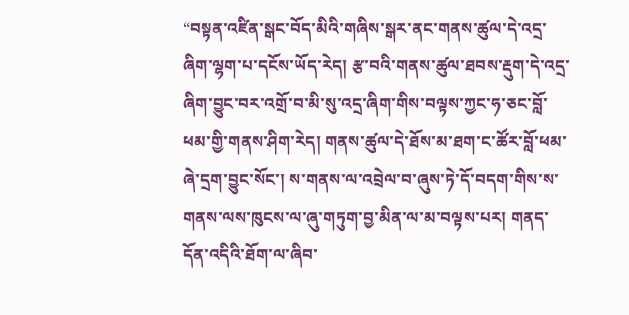“བསྟན་འཛིན་སྒང་བོད་མིའི་གཞིས་སྒར་ནང་གནས་ཚུལ་དེ་འདྲ་ཞིག་ལྷག་པ་དངོས་ཡོད་རེད། རྩ་བའི་གནས་ཚུལ་ཐབས་རྡུག་དེ་འདྲ་ཞིག་བྱུང་བར་འགྲོ་བ་མི་སུ་འདྲ་ཞིག་གིས་བལྟས་ཀྱང་ཧ་ཅང་བློ་ཕམ་གྱི་གནས་ཤིག་རེད། གནས་ཚུལ་དེ་ཐོས་མ་ཐག་ང་ཚོར་བློ་ཕམ་ཞེ་དྲག་བྱུང་སོང་། ས་གནས་ལ་འབྲེལ་བ་ཞུས་ཏེ་དོ་བདག་གིས་ས་གནས་ལས་ཁུངས་ལ་ཞུ་གཏུག་བྱ་མིན་ལ་མ་བལྟས་པར། གནད་དོན་འདིའི་ཐོག་ལ་ཞིབ་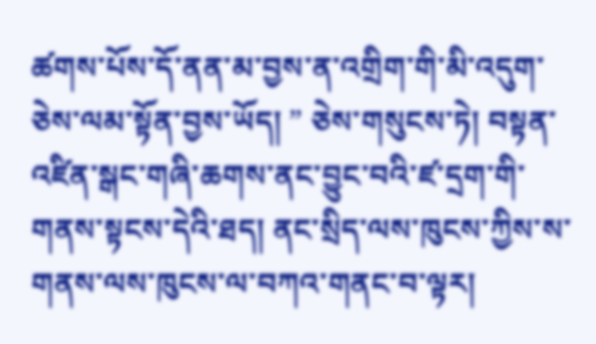ཚགས་པོས་དོ་ནན་མ་བྱས་ན་འགྲིག་གི་མི་འདུག་ཅེས་ལམ་སྟོན་བྱས་ཡོད། ” ཅེས་གསུངས་ཏེ། བསྟན་འཛིན་སྒང་གཞི་ཆགས་ནང་བྱུང་བའི་ཛ་དྲག་གི་གནས་སྟངས་དེའི་ཐད། ནང་སྲིད་ལས་ཁུངས་ཀྱིས་ས་གནས་ལས་ཁུངས་ལ་བཀའ་གནང་བ་ལྟར།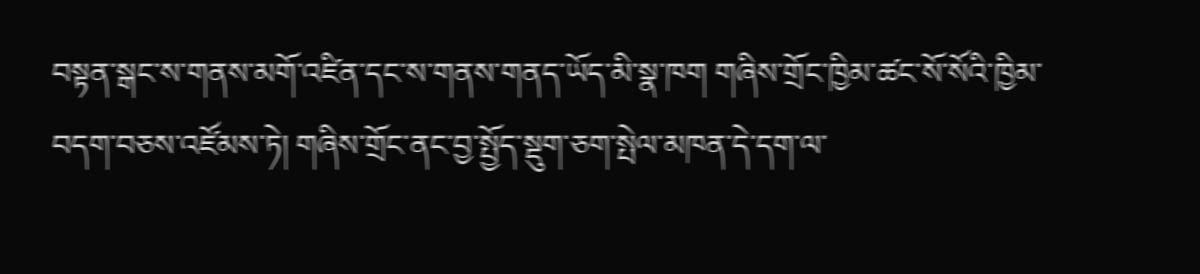བསྟན་སྒང་ས་གནས་མགོ་འཛིན་དང་ས་གནས་གནད་ཡོད་མི་སྣ་ཁག གཞིས་གྲོང་ཁྱིམ་ཚང་སོ་སོའི་ཁྱིམ་བདག་བཅས་འཛོམས་ཏེ། གཞིས་གྲོང་ནང་བྱ་སྤྱོད་སྡུག་ཅག་སྤེལ་མཁན་དེ་དག་ལ་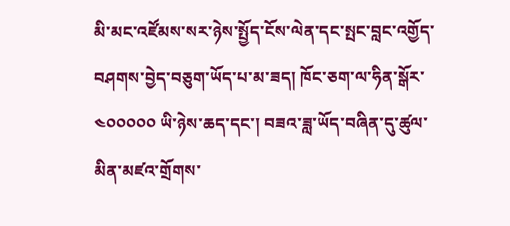མི་མང་འཛོམས་སར་ཉེས་སྤྱོད་ངོས་ལེན་དང་སྤང་བླང་འགྱོད་བཤགས་བྱེད་བཅུག་ཡོད་པ་མ་ཟད། ཁོང་ཅག་ལ་ཧིན་སྒོར་ ༤༠༠༠༠༠ ཡི་ཉེས་ཆད་དང་། བཟའ་ཟླ་ཡོད་བཞིན་དུ་ཚུལ་མིན་མཛའ་གྲོགས་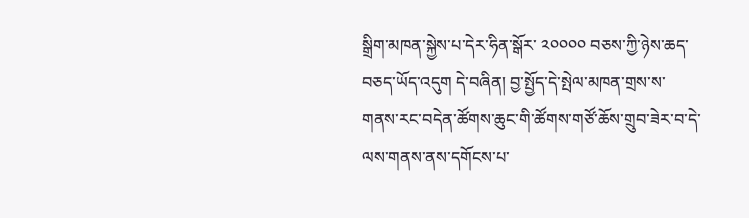སྒྲིག་མཁན་སྐྱེས་པ་དེར་ཧིན་སྒོར་ ༢༠༠༠༠ བཅས་ཀྱི་ཉེས་ཆད་བཅད་ཡོད་འདུག དེ་བཞིན། བྱ་སྤྱོད་དེ་སྤེལ་མཁན་གྲས་ས་གནས་རང་བདེན་ཚོགས་ཆུང་གི་ཚོགས་གཙོ་ཆོས་གྲུབ་ཟེར་བ་དེ་ལས་གནས་ནས་དགོངས་པ་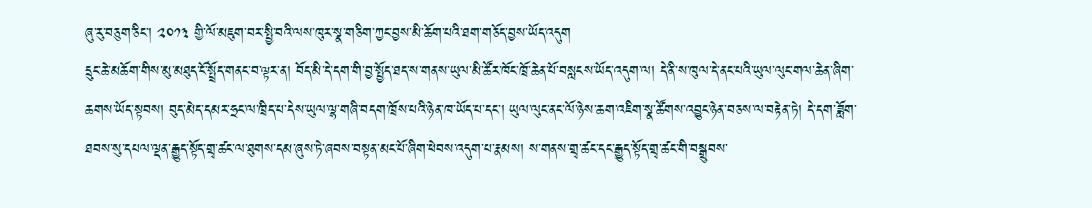ཞུ་རུ་བཅུག་ཅིང་། ༢༠༡༣ གྱི་ལོ་མཇུག་བར་སྤྱི་བའི་ལས་ཁུར་སྣ་གཅིག་ཀྱང་བྱས་མི་ཆོག་པའི་ཐག་གཅོད་བྱས་ཡོད་འདུག
དྲུང་ཆེ་མཆོག་གིས་མུ་མཐུད་ངོ་སྤྲོད་གནང་བ་ལྟར་ན། བོད་མི་དེ་དག་གི་བྱ་སྤྱོད་ཐད་ས་གནས་ཡུལ་མི་ཚོར་ཁོང་ཁྲོ་ཆེན་པོ་བསླངས་ཡོད་འདུག་ལ། དེ་ནི་ས་ཁུལ་དེ་ནང་པའི་ཡུལ་ལུང་གལ་ཆེན་ཞིག་ཆགས་ཡོད་སྟབས། བུད་མེད་དམར་ཧྲང་ལ་ཁྲིད་པ་དེས་ཡུལ་ལྷ་གཞི་བདག་ཁྲོས་པའི་ཉེན་ཁ་ཡོད་པ་དང་། ཡུལ་ལུང་ནང་ལོ་ཉེས་ཆག་འཇིག་སྣ་ཚོགས་འབྱུང་ཉེན་བཅས་ལ་བརྟེན་ཏེ། དེ་དག་ཟློག་ཐབས་སུ་དཔལ་ལྡན་རྒྱུད་སྟོད་གྲྭ་ཚང་ལ་ཐུགས་དམ་ཞུས་ཏེ་ཞབས་བསྟན་མང་པོ་ཞིག་ཕེབས་འདུག་པ་རྣམས། ས་གནས་གྲྭ་ཚང་དང་རྒྱུད་སྟོད་གྲྭ་ཚང་གི་བསྒྲུབས་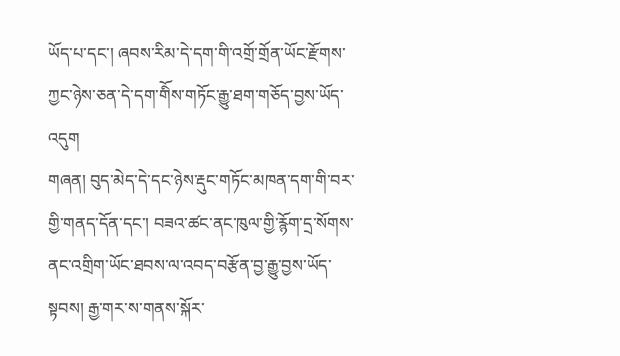ཡོད་པ་དང་། ཞབས་རིམ་དེ་དག་གི་འགྲོ་གྲོན་ཡོང་རྫོགས་ཀྱང་ཉེས་ཅན་དེ་དག་གིོས་གཏོང་རྒྱུ་ཐག་གཅོད་བྱས་ཡོད་འདུག
གཞན། བུད་མེད་དེ་དང་ཉེས་རྡུང་གཏོང་མཁན་དག་གི་བར་གྱི་གནད་དོན་དང་། བཟའ་ཚང་ནང་ཁུལ་གྱི་རྙོག་དྲ་སོགས་ནང་འགྲིག་ཡོང་ཐབས་ལ་འབད་བརྩོན་བྱ་རྒྱུ་བྱས་ཡོད་སྟབས། རྒྱ་གར་ས་གནས་སྐོར་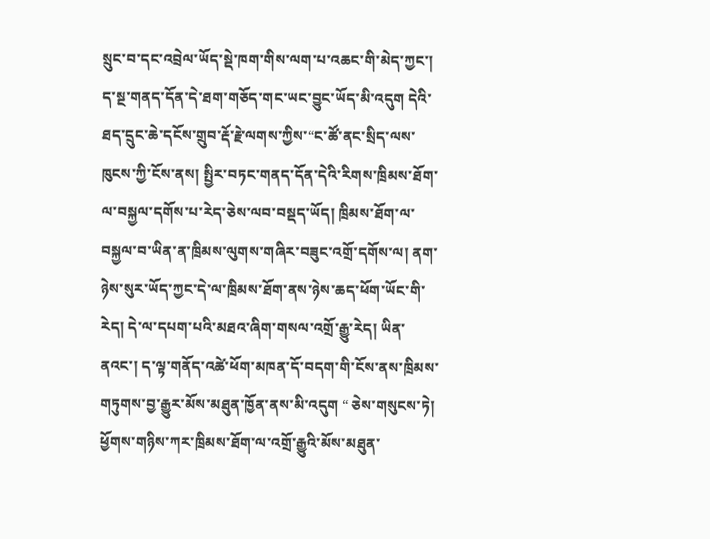སྲུང་བ་དང་འབྲེལ་ཡོད་སྡེ་ཁག་གིས་ལག་པ་འཆང་གི་མེད་ཀྱང་། ད་སྔ་གནད་དོན་དེ་ཐག་གཅོད་གང་ཡང་བྱུང་ཡོད་མི་འདུག དེའི་ཐད་དྲུང་ཆེ་དངོས་གྲུབ་རྡོ་རྗེ་ལགས་ཀྱིས་“ང་ཚོ་ནང་སྲིད་ལས་ཁུངས་ཀྱི་ངོས་ནས། སྤྱིར་བཏང་གནད་དོན་དེའི་རིགས་ཁྲིམས་ཐོག་ལ་བསྐྱལ་དགོས་པ་རེད་ཅེས་ལབ་བསྡད་ཡོད། ཁྲིམས་ཐོག་ལ་བསྐྱལ་བ་ཡིན་ན་ཁྲིམས་ལུགས་གཞིར་བཟུང་འགྲོ་དགོས་ལ། ནག་ཉེས་སུར་ཡོད་ཀྱང་དེ་ལ་ཁྲིམས་ཐོག་ནས་ཉེས་ཆད་ཕོག་ཡོང་གི་རེད། དེ་ལ་དཔག་པའི་མཐའ་ཞིག་གསལ་འགྲོ་རྒྱུ་རེད། ཡིན་ནའང་། ད་ལྟ་གནོད་འཚེ་ཕོག་མཁན་དོ་བདག་གི་ངོས་ནས་ཁྲིམས་གཏུགས་བྱ་རྒྱུར་མོས་མཐུན་ཁྱོན་ནས་མི་འདུག “ ཅེས་གསུངས་ཏེ། ཕྱོགས་གཉིས་ཀར་ཁྲིམས་ཐོག་ལ་འགྲོ་རྒྱུའི་མོས་མཐུན་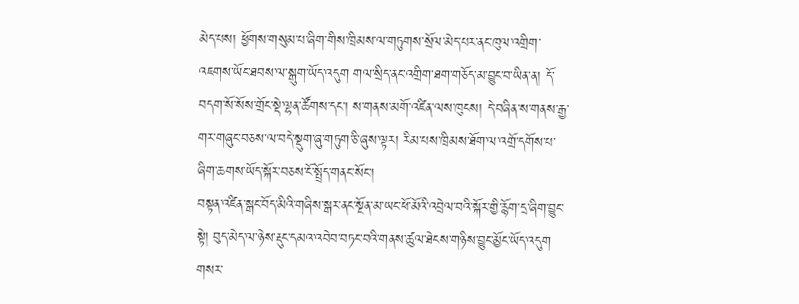མེད་པས། ཕྱོགས་གསུམ་པ་ཞིག་གིས་ཁྲིམས་ལ་གཏུགས་སྲོལ་མེད་པར་ནང་ཁུལ་འགྲིག་འཇགས་ཡོང་ཐབས་ལ་སྒུག་ཡོད་འདུག གལ་སྲིད་ནང་འགྲིག་ཐག་གཅོད་མ་བྱུང་བ་ཡིན་ན། དོ་བདག་སོ་སོས་གྲོང་སྡེ་ལྷན་ཚོགས་དང་། ས་གནས་མགོ་འཛིན་ལས་ཁུངས། དེ་བཞིན་ས་གནས་རྒྱ་གར་གཞུང་བཅས་ལ་བདེ་སྡུག་ཞུ་གཏུག་ཅི་ཞུས་ལྟར། རིམ་པས་ཁྲིམས་ཐོག་ལ་འགྲོ་དགོས་པ་ཞིག་ཆགས་ཡོད་སྐོར་བཅས་ངོ་སྤྲོད་གནང་སོང་།
བསྟན་འཛིན་སྒང་བོད་མིའི་གཞིས་སྒར་ནང་སྔོན་མ་ཡང་ཕོ་མོའི་འབྲེལ་བའི་སྐོར་གྱི་རྙོག་དྲ་ཞིག་བྱུང་སྟེ། བུད་མེད་ལ་ཉེས་རྡུང་དམའ་འབེབ་བཏང་བའི་གནས་ཚུལ་ཐེངས་གཉིས་བྱུང་མྱོང་ཡོད་འདུག
གསར་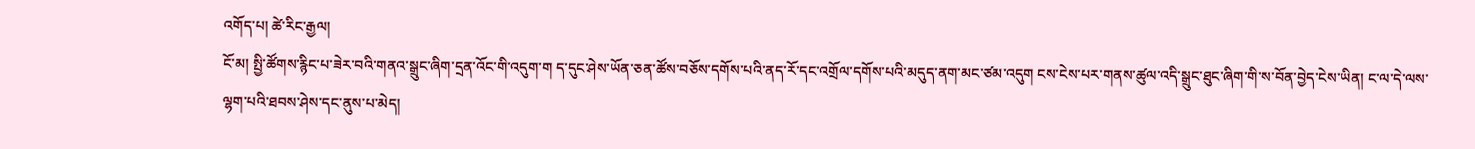འགོད་པ། ཚེ་རིང་རྒྱལ།
ངོ་མ། སྤྱི་ཚོགས་རྙིང་པ་ཟེར་བའི་གནའ་སྒྲུང་ཞིག་དྲན་འོང་གི་འདུག་ག ད་དུང་ཤེས་ཡོན་ཅན་ཚོས་བཅོས་དགོས་པའི་ནད་རོ་དང་འགྲོལ་དགོས་པའི་མདུད་ནག་མང་ཙམ་འདུག ངས་ངེས་པར་གནས་ཚུལ་འདི་སྒྲུང་ཐུང་ཞིག་གི་ས་བོན་བྱེད་ངེས་ཡིན། ང་ལ་དེ་ལས་ལྷག་པའི་ཐབས་ཤེས་དང་ནུས་པ་མེད།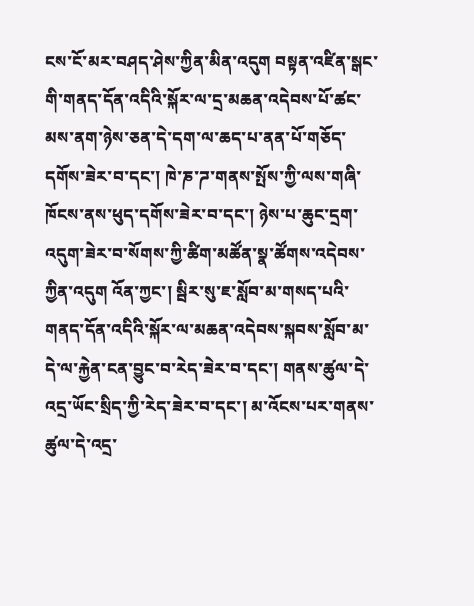ངས་ངོ་མར་བཤད་ཤེས་ཀྱིན་མིན་འདུག བསྟན་འཛིན་སྒང་གི་གནད་དོན་འདིའི་སྐོར་ལ་དྲ་མཆན་འདེབས་པོ་ཚང་མས་ནག་ཉེས་ཅན་དེ་དག་ལ་ཆད་པ་ནན་པོ་གཅོད་དགོས་ཟེར་བ་དང་། ཁེ་ཎ་ཌ་གནས་སྤོས་ཀྱི་ལས་གཞི་ཁོངས་ནས་ཕུད་དགོས་ཟེར་བ་དང་། ཉེས་པ་ཆུང་དྲག་འདུག་ཟེར་བ་སོགས་ཀྱི་ཚིག་མཚོན་སྣ་ཚོགས་འདེབས་ཀྱིན་འདུག འོན་ཀྱང་། སྦིར་སུ་ཇ་སློབ་མ་གསད་པའི་གནད་དོན་འདིའི་སྐོར་ལ་མཆན་འདེབས་སྐབས་སློབ་མ་དེ་ལ་རྐྱེན་ངན་བྱུང་བ་རེད་ཟེར་བ་དང་། གནས་ཚུལ་དེ་འདྲ་ཡོང་སྲིད་ཀྱི་རེད་ཟེར་བ་དང་། མ་འོངས་པར་གནས་ཚུལ་དེ་འདྲ་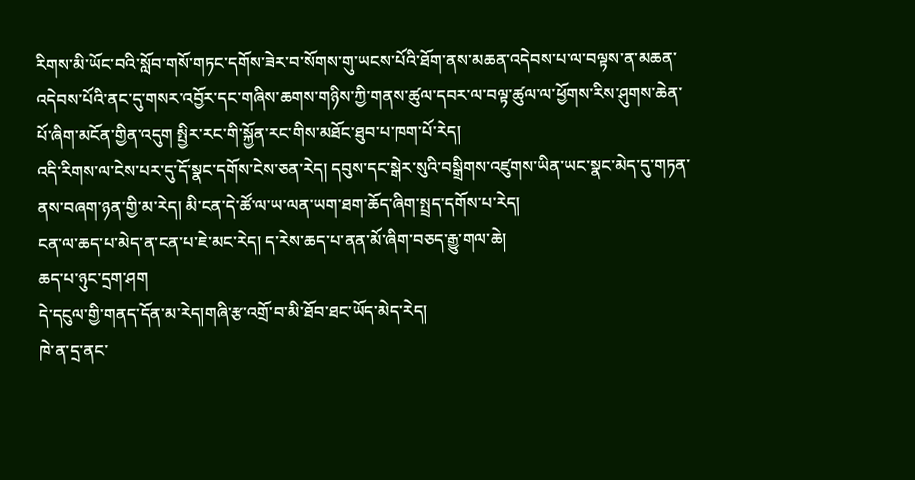རིགས་མི་ཡོང་བའི་སློབ་གསོ་གཏང་དགོས་ཟེར་བ་སོགས་གུ་ཡངས་པོའི་ཐོག་ནས་མཆན་འདེབས་པ་ལ་བལྟས་ན་མཆན་འདེབས་པོའི་ནང་དུ་གསར་འབྱོར་དང་གཞིས་ཆགས་གཉིས་ཀྱི་གནས་ཚུལ་དབར་ལ་བལྟ་ཚུལ་ལ་ཕྱོགས་རིས་ཤུགས་ཆེན་པོ་ཞིག་མངོན་གྱིན་འདུག སྤྱིར་རང་གི་སྐྱོན་རང་གིས་མཐོང་ཐུབ་པ་ཁག་པོ་རེད།
འདི་རིགས་ལ་ངེས་པར་དུ་དོ་སྣང་དགོས་ངེས་ཅན་རེད། དབུས་དང་སྒེར་སུའི་བསྒྲིགས་འཛུགས་ཡིན་ཡང་སྣང་མེད་དུ་གཏན་ནས་བཞག་ཉན་གྱི་མ་རེད། མི་ངན་དེ་ཚོ་ལ་ཡ་ལན་ཡག་ཐག་ཆོད་ཞིག་སྤྲད་དགོས་པ་རེད།
ངན་ལ་ཆད་པ་མེད་ན་ངན་པ་ཇེ་མང་རེད། ད་རེས་ཆད་པ་ནན་མོ་ཞིག་བཅད་རྒྱུ་གལ་ཆེ།
ཆད་པ་ཉུང་དྲག་ཤག
དེ་དངུལ་གྱི་གནད་དོན་མ་རེད།གཞི་རྩ་འགྲོ་བ་མི་ཐོབ་ཐང་ཡོད་མེད་རེད།
ཁེ་ན་དྲ་ནང་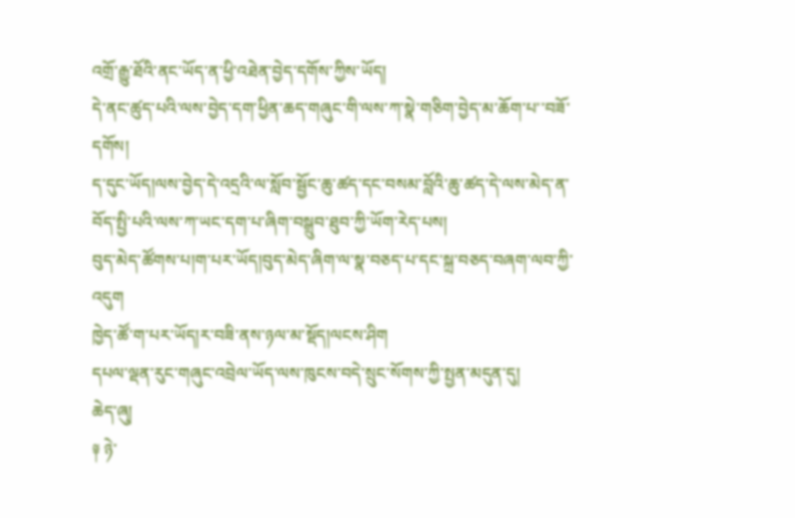འགྲོ་རྒྱུ་ཐོའི་ནང་ཡོད་ན་ཕྱི་འཐེན་བྱེད་དགོས་ཀྱིས་ཡོད།
དེ་ནང་ཚུད་པའི་ལས་བྱེད་དག་ཕྱིན་ཆད་གཞུང་གི་ལས་ཀ་སྣེ་གཅིག་བྱེད་མ་ཆོག་པ་་བཟོ་དགོས།
ད་དུང་ཡོད།ལས་བྱེད་དེ་འདྲའི་ལ་སློབ་སྦྱོང་ཆུ་ཚད་དང་བསམ་བློའི་ཆུ་ཚད་དེ་ལས་མེད་ན་བོད་སྤྱི་པའི་ལས་ཀ་ཡང་དག་པ་ཞིག་བསྒྲུབ་ཐུབ་ཀྱི་ཡོག་རེད་པས།
བུད་མེད་ཚོགས་པ།ག་པར་ཡོད།བུད་མེད་ཞིག་ལ་སྣ་བཅད་པ་དང་སྐྲ་བཅད་བཞག་ལབ་ཀྱི་
འདུག
ཁྱེད་ཚོ་ག་པར་ཡོད།ར་བཟི་ནས་ཉལ་མ་སྡོད།ལངས་ཤིག
དཔལ་ལྡན་རུང་གཞུང་འབྲེལ་ཡོད་ལས་ཁུངས་བདེ་སྲུང་སོགས་ཀྱི་སྤྱན་མདུན་དུ།
ཆེད་ཞུ།
༈ ཉེ་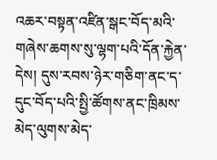འཆར་བསྟན་འཛིན་སྒང་བོད་མའི་གཞེས་ཆགས་སུ་ལྷག་པའི་དོན་རྐྱེན་དེས། དུས་རབས་ཉེར་གཅིག་ནང་ད་དུང་བོད་པའི་སྤྱི་ཚོགས་ནང་ཁྲིམས་མེད་ལུགས་མེད་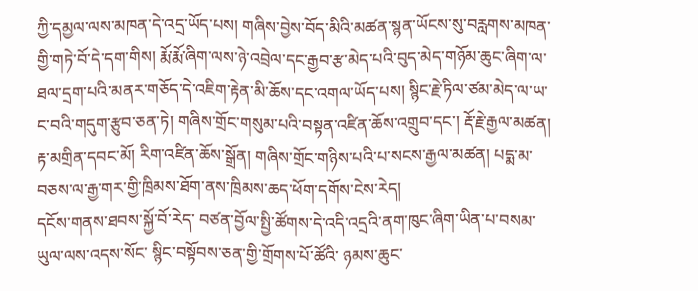ཀྱི་དམྱལ་ལས་མཁན་དེ་འདྲ་ཡོད་པས། གཞིས་བྱེས་བོད་མིའི་མཚན་སྙན་ཡོངས་སུ་བརླགས་མཁན་གྱི་གཏེ་བོ་དེ་དག་གིས། རྨོ་རྨོ་ཞིག་ལས་ཉེ་འབྲེལ་དང་རྒྱབ་རྩ་མེད་པའི་བུད་མེད་གཉོམ་ཆུང་ཞིག་ལ་ཐལ་དྲག་པའི་མནར་གཅོད་དེ་འཇིག་རྟེན་མི་ཆོས་དང་འགལ་ཡོད་པས། སྙིང་རྗེ་ཏིལ་ཙམ་མེད་ལ་ཡ་ང་བའི་གདུག་རྩུབ་ཅན་ཏེ། གཞིས་གྲོང་གསུམ་པའི་བསྟན་འཛིན་ཆོས་འགྲུབ་དང་། རྡོ་རྗེ་རྒྱལ་མཚན། རྟ་མགྲིན་དབང་མོ། རིག་འཛིན་ཆོས་སྒྲོན། གཞིས་གྲོང་གཉིས་པའི་པ་སངས་རྒྱལ་མཚན། པདྨ་མ་བཅས་ལ་རྒྱ་གར་གྱི་ཁྲིམས་ཐོག་ནས་ཁྲིམས་ཆད་ཕོག་དགོས་ངེས་རེད།
དངོས་གནས་ཐབས་སྐྱོ་བོ་རེད་ བཙན་བྱོལ་སྤྱི་ཚོགས་དེ་འདི་འདྲའི་ནག་ཁུང་ཞིག་ཡིན་པ་བསམ་ཡུལ་ལས་འདས་སོང་ སྙིང་བསྟོབས་ཅན་གྱི་གྲོགས་པོ་ཚོའི་ ཉམས་ཆུང་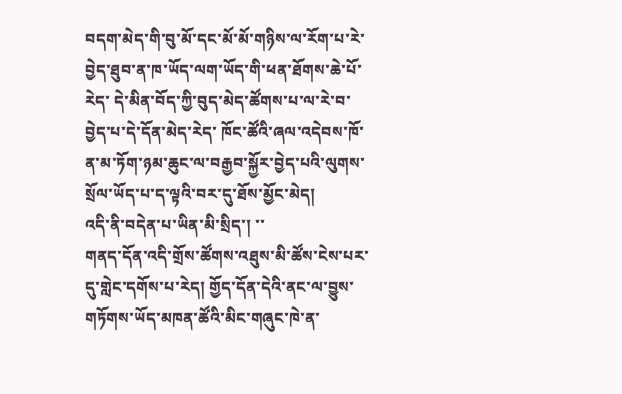བདག་མེད་གི་བུ་མོ་དང་མོ་མོ་གཉིས་ལ་རོག་པ་རེ་བྱེད་ཐུབ་ན་ཁ་ཡོད་ལག་ཡོད་གི་ཕན་ཐོགས་ཆེ་པོ་རེད་ དེ་མིན་བོད་ཀྱི་བུད་མེད་ཚོགས་པ་ལ་རེ་བ་བྱེད་པ་དེ་དོན་མེད་རེད་ ཁོང་ཚོའི་ཞལ་འདེབས་ཁོ་ན་མ་ཏོག་ཉམ་ཆུང་ལ་བརྒྱབ་སྐྱོར་བྱེད་པའི་ལུགས་སྲོལ་ཡོད་པ་ད་ལྟའི་བར་དུ་ཐོས་མྱོང་མེད།
འདི་ནི་བདེན་པ་ཡིན་མི་སྲིད་། ་་
གནད་དོན་འདི་གྲོས་ཚོགས་འཐུས་མི་ཚོས་ངེས་པར་དུ་གླེང་དགོས་པ་རེད། གྱོད་དོན་དེའི་ནང་ལ་བྱུས་གཏོགས་ཡོད་མཁན་ཚོའི་མིང་གཞུང་ཁེ་ན་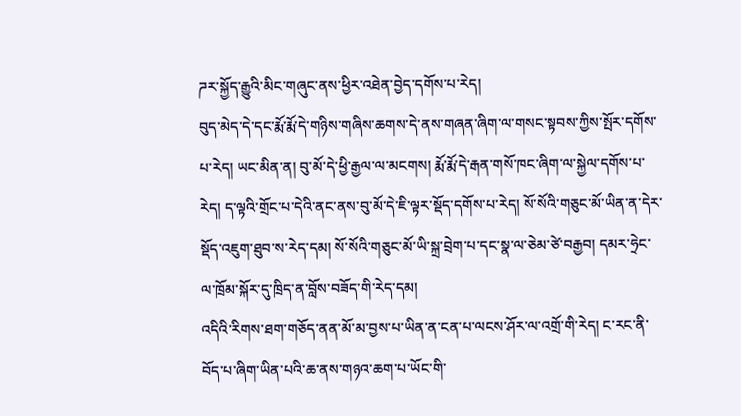ཌར་སྐྱོད་རྒྱུའི་མིང་གཞུང་ནས་ཕྱིར་འཐེན་བྱེད་དགོས་པ་རེད།
བུད་མེད་དེ་དང་རྨོ་རྨོ་དེ་གཉིས་གཞིས་ཆགས་དེ་ནས་གཞན་ཞིག་ལ་གསང་སྟབས་ཀྱིས་སྤོར་དགོས་པ་རེད། ཡང་མིན་ན། བུ་མོ་དེ་ཕྱི་རྒྱལ་ལ་མངགས། རྨོ་རྨོ་དེ་རྒན་གསོ་ཁང་ཞིག་ལ་སྐྱེལ་དགོས་པ་རེད། ད་ལྟའི་གྲོང་པ་དེའི་ནང་ནས་བུ་མོ་དེ་ཇི་ལྟར་སྡོད་དགོས་པ་རེད། སོ་སོའི་གཅུང་མོ་ཡིན་ན་དེར་སྡོད་འཇུག་ཐུབ་ས་རེད་དམ། སོ་སོའི་གཅུང་མོ་ཡི་སྐྲ་བྲེག་པ་དང་སྣ་ལ་ཅེམ་ཙེ་བརྒྱབ། དམར་ཧྲེང་ལ་ཁྲོམ་སྐོར་དུ་ཁྲིད་ན་བློས་བཟོད་གི་རེད་དམ།
འདིའི་རིགས་ཐག་གཅོད་ནན་མོ་མ་བྱས་པ་ཡིན་ན་ངན་པ་ལངས་ཤོར་ལ་འགྲོ་གི་རེད། ང་རང་ནི་བོད་པ་ཞིག་ཡིན་པའི་ཆ་ནས་གཉའ་ཆག་པ་ཡོང་གི་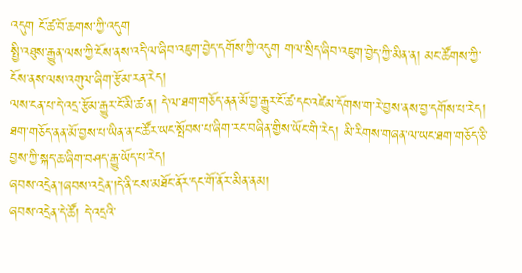འདུག ངོ་ཚ་བོ་ཆགས་ཀྱི་འདུག
སྤྱི་འཐུས་རྒྱུན་ལས་ཀྱི་ངོས་ནས་འདི་ལ་ཞིབ་འཇུག་བྱེད་དགོས་ཀྱི་འདུག གལ་སྲིད་ཞིབ་འཇུག་བྱེད་ཀྱི་མིན་ན། མང་ཚོགས་ཀྱི་ངོས་ནས་ལས་འགུལ་ཞིག་རྩོམ་རན་རེད།
ལས་ངན་པ་དེ་འདྲ་རྩོམ་རྒྱུར་ངོ་མི་ཚ་ན། དེ་ལ་ཐག་གཅོད་ནན་མོ་བྱ་རྒྱུར་ངོ་ཚ་དང་འཛེམ་དོགས་ག་རེ་བྱས་ནས་བྱ་དགོས་པ་རེད། ཐག་གཅོད་ནན་མོ་བྱས་པ་ཡིན་ན་ང་ཚོར་ཡང་སྤོབས་པ་ཞིག་རང་བཞིན་གྱིས་ཡོང་གི་རེད། མི་རིགས་གཞན་ལ་ཡང་ཐག་གཅོད་ཅི་བྱས་ཀྱི་སྐད་ཆ་ཞིག་བཤད་རྒྱུ་ཡོད་པ་རེད།
ཞབས་འདྲེན་།ཞབས་འདྲེན་།དེ་ནི་ངས་མཐོང་ནོར་དང་གོ་ནོར་མིན་ནམ།
ཞབས་འདྲེན་དེ་ཚོ། དེ་འདྲའི་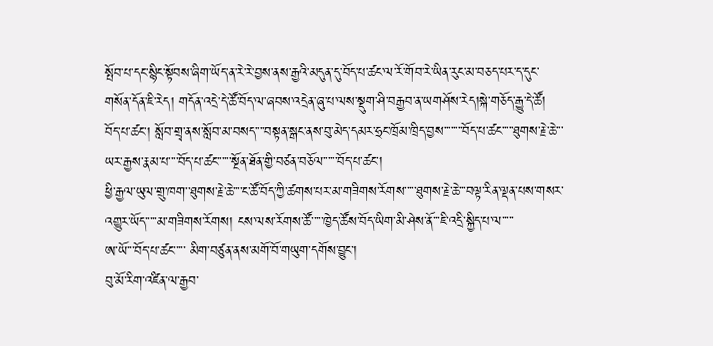སྤོབ་པ་དང་སྙིང་སྟོབས་ཞིག་ཡོད་ན་རེ་རེ་བྱས་ནས་རྒྱའི་མདུན་དུ་བོད་པ་ཚང་ལ་རོ་གོབ་རེ་ཡིན་རུང་མ་བཅད་པར་ད་དུང་གསོན་དོན་ཇི་རེད། གདོན་འདྲེ་དེ་ཚོ་བོད་ལ་ཞབས་འདྲེན་ཞུ་པ་ལས་སྡུག་ཤི་བརྒྱབ་ན་ཡགཤོས་རེད།སྐེ་གཅོད་རྒྱུ་དེ་ཚོ།
བོད་པ་ཚང་། སློབ་གྲྭ་ནས་སློབ་མ་བསད་་་་བསྟན་སྒང་ནས་བུ་མེད་དམར་ཧྲང་ཁྲོམ་ཁྲིད་བྱས་་་་་་་་བོད་པ་ཚང་་་་་ཐུགས་རྗེ་ཆེ་་་ཡར་རྒྱས་རྣམ་པ་་་་བོད་པ་ཚང་་་་་་སྔོན་ཐོན་གྱི་བཙན་བཅོལ་་་་་་བོད་པ་ཚང་།
ཕྱི་རྒྱལ་ཡུལ་གྲུ་ཁག་་ཐུགས་རྗེ་ཆེ་་་་ང་ཚོ་བོད་ཀྱི་ཚགས་པར་མ་གཟིགས་རོགས་་་་་ཐུགས་རྗེ་ཆེ་་་བལྟ་རིན་ལྡན་པས་གསར་འགྱུར་ཡོད་་་་་མ་གཟིགས་རོགས། ངས་ལས་རོགས་ཚོ་་་་་ཁྱེད་ཚོས་བོད་ཡིག་མི་ཤེས་ནོ་་་ཇི་འདྲི་སྐྱིད་པ་ལ་་་་་
ཨ་ཡོ་་་བོད་པ་ཚང་་་་་ མིག་བཙུན་ནས་མགོ་བོ་གཡུག་དགོས་བྱུང་།
བུ་མོ་རིག་འཛིན་ལ་རྒྱབ་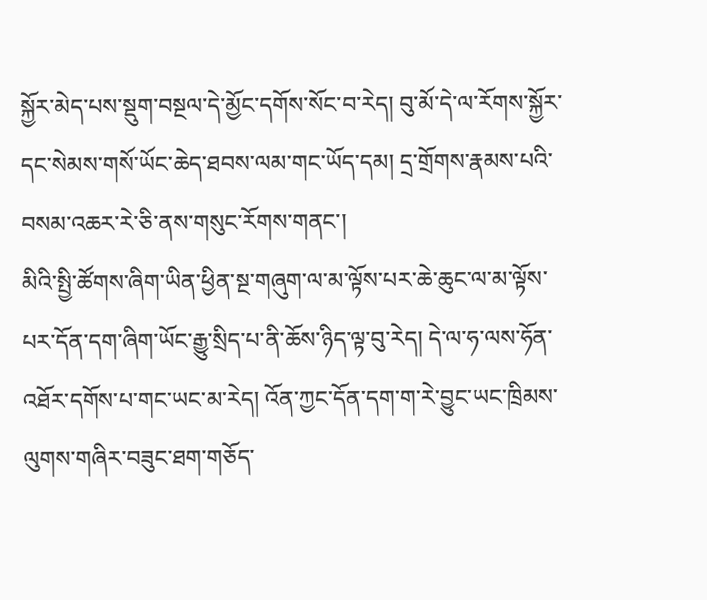སྐྱོར་མེད་པས་སྡུག་བསྔལ་དེ་མྱོང་དགོས་སོང་བ་རེད། བུ་མོ་དེ་ལ་རོགས་སྐྱོར་དང་སེམས་གསོ་ཡོང་ཆེད་ཐབས་ལམ་གང་ཡོད་དམ། དྲ་གྲོགས་རྣམས་པའི་བསམ་འཆར་རེ་ཅི་ནས་གསུང་རོགས་གནང་།
མིའི་སྤྱི་ཚོགས་ཞིག་ཡིན་ཕྱིན་སྔ་གཞུག་ལ་མ་ལྟོས་པར་ཆེ་ཆུང་ལ་མ་ལྟོས་པར་དོན་དག་ཞིག་ཡོང་རྒྱུ་སྲིད་པ་ནི་ཆོས་ཉིད་ལྟ་བུ་རེད། དེ་ལ་ཧ་ལས་ཧོན་འཐོར་དགོས་པ་གང་ཡང་མ་རེད། འོན་ཀྱང་དོན་དག་ག་རེ་བྱུང་ཡང་ཁྲིམས་ལུགས་གཞིར་བཟུང་ཐག་གཅོད་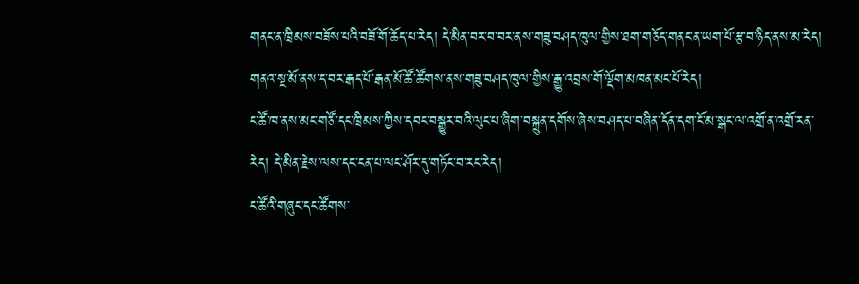གནང་ན་ཁྲིམས་བཟོས་པའི་བཟོ་གོ་ཆོད་པ་རེད། དེ་མིན་བར་བ་བར་ནས་གཟུ་བཤད་ཁུལ་གྱིས་ཐག་གཅོད་གནང་ན་ཡག་པོ་རྩ་བ་ཉིད་ནས་མ་རེད། གནའ་སྔ་མོ་ནས་ད་བར་རྒད་པོ་རྒན་མོ་ཚོ་ཚོགས་ནས་གཟུ་བཤད་ཁུལ་གྱིས་རྒྱུ་འབྲས་གོ་ལྡོག་མཁན་མང་པོ་རེད།
ང་ཚོ་ཁ་ནས་མང་གཙོ་དང་ཁྲིམས་ཀྱིས་དབང་བསྒྱུར་བའི་ལུང་པ་ཞིག་བསྐྲུན་དགོས་ཞེས་བཤད་པ་བཞིན་དོན་དག་ངོ་མ་སྒང་ལ་འགྲོ་ན་འགྲོ་རན་རེད། དེ་མིན་རྗེས་ལས་དང་ངན་པ་ལང་ཤོར་དུ་གཏོང་བ་རང་རེད།
ང་ཚོའི་གཞུང་དང་ཚོགས་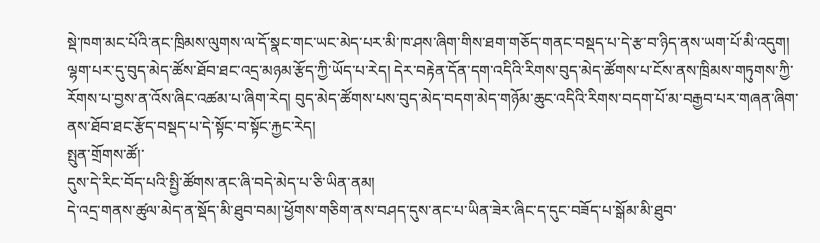སྡེ་ཁག་མང་པོའི་ནང་ཁྲིམས་ལུགས་ལ་དོ་སྣང་གང་ཡང་མེད་པར་མི་ཁ་ཤས་ཞིག་གིས་ཐག་གཅོད་གནང་བསྡད་པ་དེ་རྩ་བ་ཉིད་ནས་ཡག་པོ་མི་འདུག།
ལྷག་པར་དུ་བུད་མེད་ཚོས་ཐོབ་ཐང་འདྲ་མཉམ་རྩོད་ཀྱི་ཡོད་པ་རེད། དེར་བརྟེན་དོན་དག་འདིའི་རིགས་བུད་མེད་ཚོགས་པ་ངོས་ནས་ཁྲིམས་གཏུགས་ཀྱི་རོགས་པ་བྱས་ན་འོས་ཞིང་འཚམ་པ་ཞིག་རེད། བུད་མེད་ཚོགས་པས་བུད་མེད་བདག་མེད་གཉོམ་ཆུང་འདིའི་རིགས་བདག་པོ་མ་བརྒྱབ་པར་གཞན་ཞིག་ནས་ཐོབ་ཐང་རྩོད་བསྡད་པ་དེ་སྟོང་བ་སྟོང་རྐྱང་རེད།
སྤུན་གྲོགས་ཚོ།་
དུས་དེ་རིང་བོད་པའི་སྤྱི་ཚོགས་ནང་ཞི་བདེ་མེད་པ་ཅི་ཡིན་ནམ།
དེ་འདྲ་གནས་ཚུལ་མེད་ན་སྡོད་མི་ཐུབ་བམ།་ཕྱོགས་གཅིག་ནས་བཤད་དུས་ནང་པ་ཡིན་ཟེར་ཞིང་ད་དུང་བཟོད་པ་སྒོམ་མི་ཐུབ་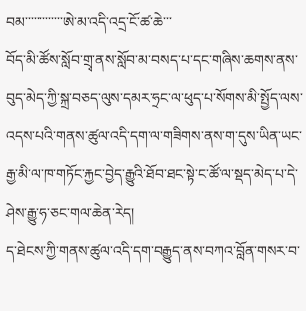བམ་་་་་་་་་་་་་ཨེ་མ་འདི་འདྲ་ངོ་ཚ་ཆེ་་་
བོད་མི་ཚོས་སློབ་གྲྭ་ནས་སློབ་མ་བསད་པ་དང་གཞིས་ཆགས་ནས་བུད་མེད་ཀྱི་སྐྲ་བཅད་ལུས་དམར་ཧྲང་ལ་ཕུད་པ་སོགས་མི་སྤྱོད་ལས་འདས་པའི་གནས་ཚུལ་འདི་དག་ལ་གཟིགས་ནས་ག་དུས་ཡིན་ཡང་རྒྱ་མི་ལ་ཁ་གཏོང་རྐྱང་བྱེད་རྒྱུའི་ཐོབ་ཐང་སྟེ་ང་ཚོ་ལ་སྡད་མེད་པ་དེ་ཤེས་རྒྱུ་ཧ་ཅང་གལ་ཆེན་རེད།
ད་ཐེངས་ཀྱི་གནས་ཚུལ་འདི་དག་བརྒྱུད་ནས་བཀའ་བློན་གསར་བ་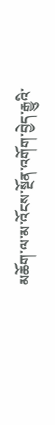མཆོག་ལ་མ་འོངས་སྔོན་འགོག་བྱེད་རྒྱུའི་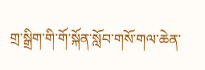གྲ་སྒྲིག་གི་གོ་སྐོན་སློབ་གསོ་གལ་ཆེན་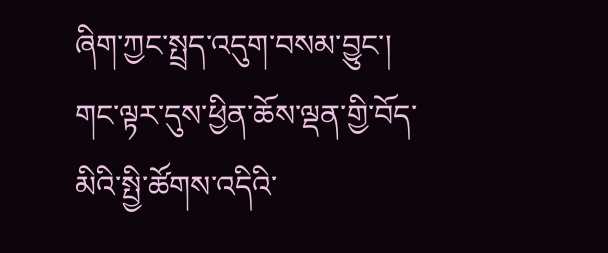ཞིག་ཀྱང་སྤྲད་འདུག་བསམ་བྱུང་།
གང་ལྟར་དུས་ཕྱིན་ཆོས་ལྡན་གྱི་བོད་མིའི་སྤྱི་ཚོགས་འདིའི་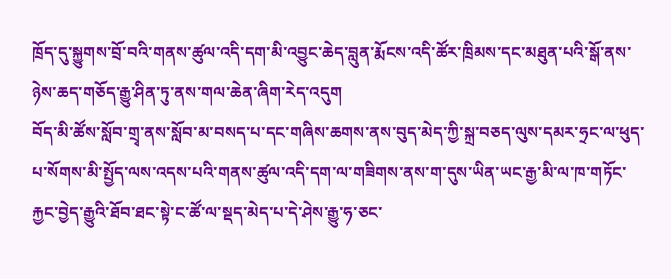ཁྲོད་དུ་སྐྱུགས་བྲོ་བའི་གནས་ཚུལ་འདི་དག་མི་འབྱུང་ཆེད་བླུན་རྨོངས་འདི་ཚོར་ཁྲིམས་དང་མཐུན་པའི་སྒོ་ནས་ཉེས་ཆད་གཅོད་རྒྱུ་ཤིན་ཏུ་ནས་གལ་ཆེན་ཞིག་རེད་འདུག
བོད་མི་ཚོས་སློབ་གྲྭ་ནས་སློབ་མ་བསད་པ་དང་གཞིས་ཆགས་ནས་བུད་མེད་ཀྱི་སྐྲ་བཅད་ལུས་དམར་ཧྲང་ལ་ཕུད་པ་སོགས་མི་སྤྱོད་ལས་འདས་པའི་གནས་ཚུལ་འདི་དག་ལ་གཟིགས་ནས་ག་དུས་ཡིན་ཡང་རྒྱ་མི་ལ་ཁ་གཏོང་རྐྱང་བྱེད་རྒྱུའི་ཐོབ་ཐང་སྟེ་ང་ཚོ་ལ་སྡད་མེད་པ་དེ་ཤེས་རྒྱུ་ཧ་ཅང་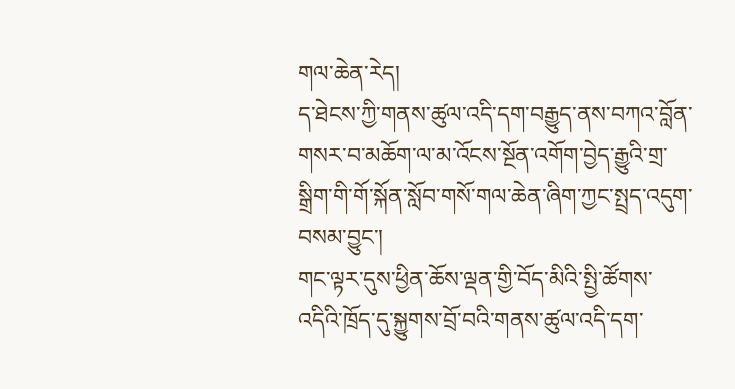གལ་ཆེན་རེད།
ད་ཐེངས་ཀྱི་གནས་ཚུལ་འདི་དག་བརྒྱུད་ནས་བཀའ་བློན་གསར་བ་མཆོག་ལ་མ་འོངས་སྔོན་འགོག་བྱེད་རྒྱུའི་གྲ་སྒྲིག་གི་གོ་སྐོན་སློབ་གསོ་གལ་ཆེན་ཞིག་ཀྱང་སྤྲད་འདུག་བསམ་བྱུང་།
གང་ལྟར་དུས་ཕྱིན་ཆོས་ལྡན་གྱི་བོད་མིའི་སྤྱི་ཚོགས་འདིའི་ཁྲོད་དུ་སྐྱུགས་བྲོ་བའི་གནས་ཚུལ་འདི་དག་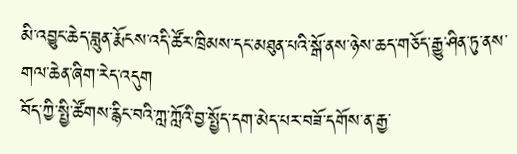མི་འབྱུང་ཆེད་བླུན་རྨོངས་འདི་ཚོར་ཁྲིམས་དང་མཐུན་པའི་སྒོ་ནས་ཉེས་ཆད་གཅོད་རྒྱུ་ཤིན་ཏུ་ནས་གལ་ཆེན་ཞིག་རེད་འདུག
བོད་ཀྱི་སྤྱི་ཚོགས་རྙིང་བའི་ཀླ་ཀློའི་བྱ་སྤྱོད་དག་མེད་པར་བཟོ་དགོས་ན་རྒྱ་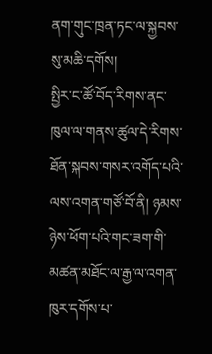ནག་གུང་ཁྲན་ཏང་ལ་སྐྱབས་སུ་མཆི་དགོས།
སྤྱིར་ང་ཚོ་བོད་རིགས་ནང་ཁུལ་ལ་གནས་ཚུལ་དེ་རིགས་ཐོན་སྐབས་གསར་འགོད་པའི་ལས་འགན་གཙོ་བོ་ནི། ཉམས་ཉེས་ཕོག་པའི་གང་ཟག་གི་མཚན་མཐོང་ལ་རྒྱ་ལ་འགན་ཁུར་དགོས་པ་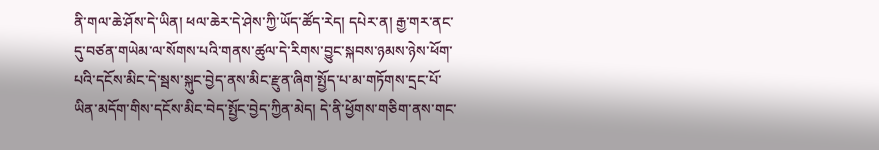ནི་གལ་ཆེ་ཤོས་དེ་ཡིན། ཕལ་ཆེར་དེ་ཤེས་ཀྱི་ཡོད་ཚོད་རེད། དཔེར་ན། རྒྱ་གར་ནང་དུ་བཙན་གཡེམ་ལ་སོགས་པའི་གནས་ཚུལ་དེ་རིགས་བྱུང་སྐབས་ཉམས་ཉེས་ཕོག་པའི་དངོས་མིང་དེ་སྦས་སྐུང་བྱེད་ནས་མིང་རྫུན་ཞིག་སྤྱོད་པ་མ་གཏོགས་དྲང་པོ་ཡིན་མདོག་གིས་དངོས་མིང་བེད་སྤྱོང་བྱེད་ཀྱིན་མེད། དེ་ནི་ཕྱོགས་གཅིག་ནས་གང་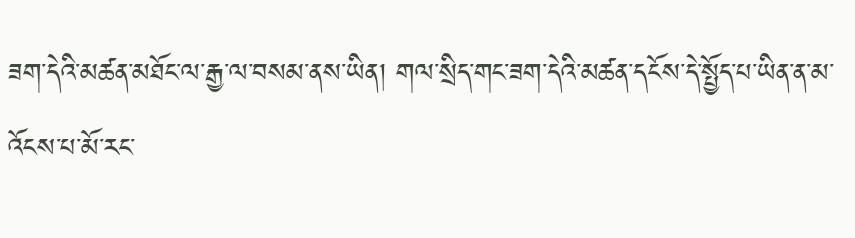ཟག་དེའི་མཚན་མཐོང་ལ་རྒྱ་ལ་བསམ་ནས་ཡིན། གལ་སྲིད་གང་ཟག་དེའི་མཚན་དངོས་དེ་སྤྱོད་པ་ཡིན་ན་མ་འོངས་པ་མོ་རང་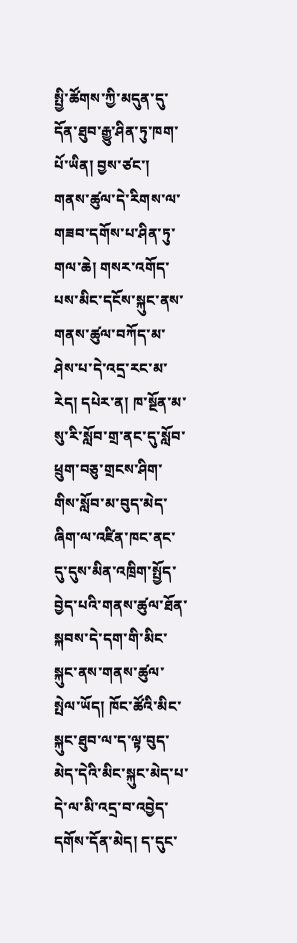སྤྱི་ཚོགས་ཀྱི་མདུན་དུ་དོན་ཐུབ་རྒྱུ་ཤིན་ཏུ་ཁག་པོ་ཡིན། བྱས་ཙང་། གནས་ཚུལ་དེ་རིགས་ལ་གཟབ་དགོས་པ་ཤིན་ཏུ་གལ་ཆེ། གསར་འགོད་པས་མིང་དངོས་སྐུང་ནས་གནས་ཚུལ་བཀོད་མ་ཤེས་པ་དེ་འདྲ་རང་མ་རེད། དཔེར་ན། ཁ་སྔོན་མ་སུ་རི་སློབ་གྲ་ནང་དུ་སློབ་ཕྲུག་བཅུ་གྲངས་ཤིག་གིས་སློབ་མ་བུད་མེད་ཞིག་ལ་འཛིན་ཁང་ནང་དུ་དུས་མིན་འཁྲིག་སྤྱོད་བྱེད་པའི་གནས་ཚུལ་ཐོན་སྐབས་དེ་དག་གི་མིང་སྐུང་ནས་གནས་ཚུལ་སྤེལ་ཡོད། ཁོང་ཚོའི་མིང་སྐུང་ཐུབ་ལ་ད་ལྟ་བུད་མེད་དེའི་མིང་སྐུང་མེད་པ་དེ་ལ་མི་འདྲ་བ་འབྱེད་དགོས་དོན་མེད། ད་དུང་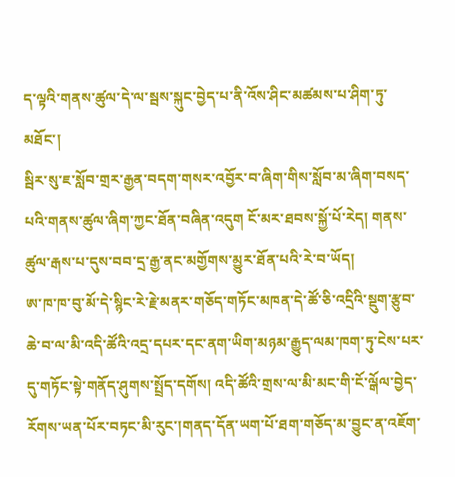ད་ལྟའི་གནས་ཚུལ་དེ་ལ་སྦས་སྐུང་བྱེད་པ་ནི་འོས་ཤིང་མཚམས་པ་ཤིག་ཏུ་མཐོང་།
སྦིར་སུ་ཇ་སློབ་གྲར་རྒྱན་བདག་གསར་འབྱོར་བ་ཞིག་གིས་སློབ་མ་ཞིག་བསད་པའི་གནས་ཚུལ་ཞིག་ཀྱང་ཐོན་བཞིན་འདུག ངོ་མར་ཐབས་སྐྱོ་པོ་རེད། གནས་ཚུལ་རྒས་པ་དུས་བབ་དྲ་རྒྱ་ནང་མགྱོགས་མྱུར་ཐོན་པའི་རེ་བ་ཡོད།
ཨ་ཁ་ཁ་བུ་མོ་དེ་སྙིང་རེ་རྗེ་མནར་གཅོད་གཏོང་མཁན་དེ་ཚོ་ཅི་འདྲིའི་སྡུག་རྩུབ་ཆེ་བ་ལ་མི་འདི་ཚོའི་འདྲ་དཔར་དང་ནག་ཡིག་མཉམ་རྒྱུད་ལམ་ཁག་ཏུ་ངེས་པར་དུ་གཏོང་སྟེ་གནོད་ཤུགས་སྤྲོད་དགོས། འདི་ཚོའི་གྲས་ལ་མི་མང་གི་ངོ་ལྒོལ་བྱེད་རོགས་ཡན་པོར་བཏང་མི་རུང་།གནད་དོན་ཡག་པོ་ཐག་གཅོད་མ་བྱུང་ན་འཇོག་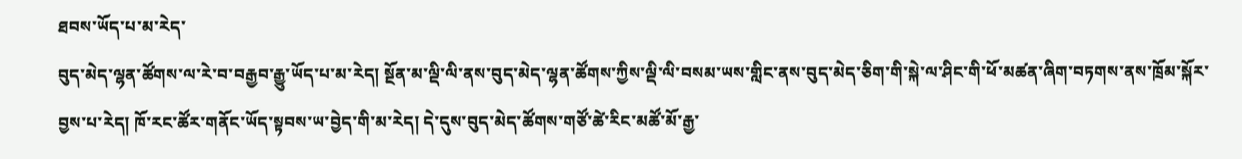ཐབས་ཡོད་པ་མ་རེད་
བུད་མེད་ལྷན་ཚོགས་ལ་རེ་བ་བརྒྱབ་རྒྱུ་ཡོད་པ་མ་རེད། སྔོན་མ་ལྡི་ལི་ནས་བུད་མེད་ལྷན་ཚོགས་ཀྱིས་ལྡི་ལི་བསམ་ཡས་གླིང་ནས་བུད་མེད་ཅིག་གི་སྐེ་ལ་ཤིང་གི་ཕོ་མཚན་ཞིག་བཏགས་ནས་ཁྲོམ་སྐོར་བྱས་པ་རེད། ཁོ་རང་ཚོར་གནོང་ཡོད་སྟབས་ཡ་བྱེད་གི་མ་རེད། དེ་དུས་བུད་མེད་ཚོགས་གཙོ་ཚེ་རིང་མཚོ་མོ་རྒྱ་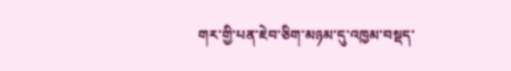གར་གྱི་པན་ཇེབ་ཅིག་མཉམ་དུ་འཁྱམ་བསྡད་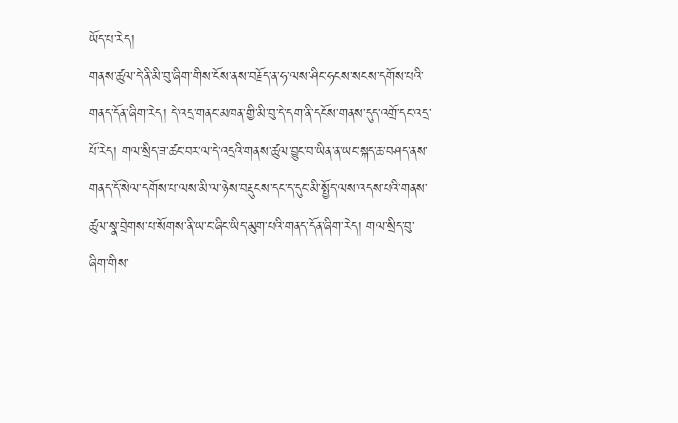ཡོད་པ་རེད།
གནས་ཚུལ་དེ་ནི་མི་བུ་ཞིག་གིས་ངོས་ནས་བརྗོད་ན་ཧ་ལས་ཤིང་ཧངས་སངས་དགོས་པའི་གནད་དོན་ཞིག་རེད། དེ་འདྲ་གནང་མཁན་གྱི་མི་བུ་དེ་དག་ནི་དངོས་གནས་དུད་འགྲོ་དང་འདྲ་པོ་རེད། གལ་སྲིད་ཟ་ཚང་བར་ལ་དེ་འདྲའི་གནས་ཚུལ་བྱུང་བ་ཡིན་ན་ཡང་སྐད་ཆ་བཤད་ནས་གནད་དོ་སེལ་དགོས་པ་ལས་མི་ལ་ཉེས་བརྡུངས་དང་ད་དུང་མི་སྤྱོད་ལས་འདས་པའི་གནས་ཚུལ་སྣ་བྲེགས་པ་སོགས་ནི་ཡ་ང་ཞིང་ཡིད་མུག་པའི་གནད་དོན་ཞིག་རེད། གལ་སྲིད་བུ་ཞིག་གིས་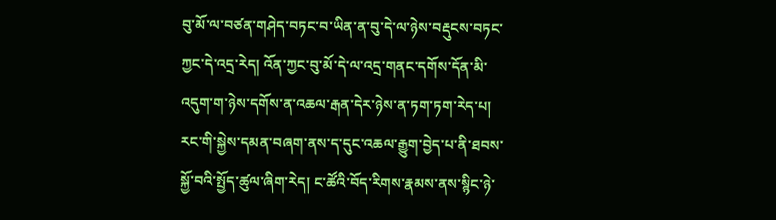བུ་མོ་ལ་བཙན་གཤེད་བཏང་བ་ཡིན་ན་བུ་དེ་ལ་ཉེས་བརྡུངས་བཏང་ཀྱང་དེ་འདྲ་རེད། འོན་ཀྱང་བུ་མོ་དེ་ལ་འདྲ་གནང་དགོས་དོན་མི་འདུག་ག་ཉེས་དགོས་ན་འཆལ་རྒན་དེར་ཉེས་ན་ཏག་ཏག་རེད་པ། རང་གི་སྐྱེས་དམན་བཞག་ནས་ད་དུང་འཆལ་རྒྱུག་བྱེད་པ་ནི་ཐབས་སྐྱོ་བའི་སྤྱོད་ཚུལ་ཞིག་རེད། ང་ཚོའི་བོད་རིགས་རྣམས་ནས་སྙིང་ཉེ་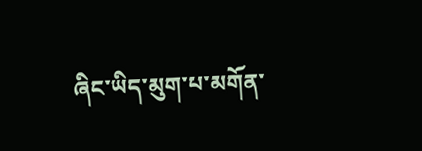ཞིང་ཡིད་མུག་པ་མགོན་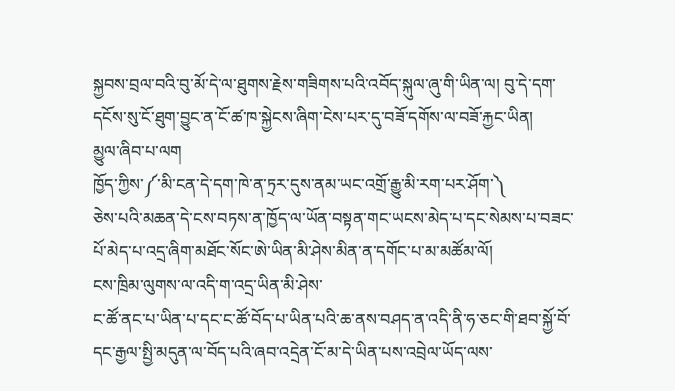སྐྱབས་བྲལ་བའི་བུ་མོ་དེ་ལ་ཐུགས་རྗེས་གཟིགས་པའི་འབོད་སྐུལ་ཞུ་གི་ཡིན་ལ། བུ་དེ་དག་དངོས་སུ་ངོ་ཐུག་བྱུང་ན་ངོ་ཚ་ཁ་སྐྱེངས་ཞིག་ངེས་པར་དུ་བཟོ་དགོས་ལ་བཟོ་རྐྱང་ཡིན།
མྱུལ་ཞིབ་པ་ལག
ཁྱོད་ཀྱིས་༼་མི་ངན་དེ་དག་ཁེ་ན་ཏྲར་དུས་ནམ་ཡང་འགྲོ་རྒྱུ་མི་རག་པར་ཤོག་༽
ཅེས་པའི་མཆན་དེ་ངས་བཏས་ན་ཁྱོད་ལ་ཡོན་བསྟན་གང་ཡངས་མེད་པ་དང་སེམས་པ་བཟང་པོ་མེད་པ་འདྲ་ཞིག་མཐོང་སོང་ཨེ་ཡིན་མི་ཤེས་མིན་ན་དགོང་པ་མ་མཚོམ་ལོ།
ངས་ཁྲིམ་ལུགས་ལ་འདི་ག་འདྲ་ཡིན་མི་ཤེས་
ང་ཚོ་ནང་པ་ཡིན་པ་དང་ང་ཚོ་བོད་པ་ཡིན་པའི་ཆ་ནས་བཤད་ན་འདི་ནི་ཧ་ཅང་གི་ཐབ་སྐྱོ་བོ་དང་རྒྱལ་སྤྱི་མདུན་ལ་བོད་པའི་ཞབ་འདྲེན་ངོ་མ་དེ་ཡིན་པས་འབྲེལ་ཡོད་ལས་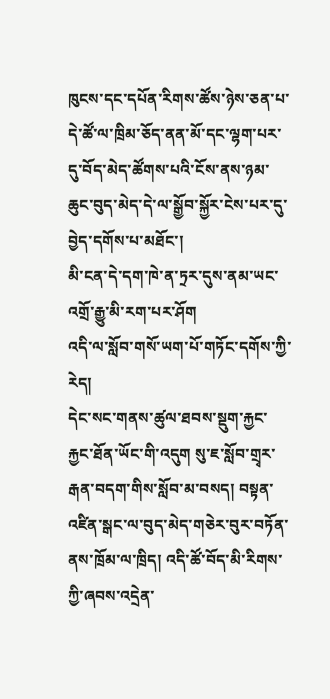ཁུངས་དང་དཔོན་རིགས་ཚོས་ཉེས་ཅན་པ་དེ་ཚོ་ལ་ཁྲིམ་ཅོད་ནན་མོ་དང་ལྷག་པར་དུ་བོད་མེད་ཚོགས་པའི་ངོས་ནས་ཉམ་ཆུང་བུད་མེད་དེ་ལ་སྒྱོབ་སྐྱོར་ངེས་པར་དུ་བྱེད་དགོས་པ་མཐོང་།
མི་ངན་དེ་དག་ཁེ་ན་ཏྲར་དུས་ནམ་ཡང་འགྲོ་རྒྱུ་མི་རག་པར་ཤོག
འདི་ལ་སློབ་གསོ་ཡག་པོ་གཏོང་དགོས་ཀྱི་རེད།
དེང་སང་གནས་ཚུལ་ཐབས་སྡུག་རྐྱང་རྐྱང་ཐོན་ཡོང་གི་འདུག སུ་ཇ་སློབ་གྲྭར་རྒན་བདག་གིས་སློབ་མ་བསད། བསྟན་འཛིན་སྒང་ལ་བུད་མེད་གཅེར་བུར་བཏོན་ནས་ཁྲོམ་ལ་ཁྲིད། འདི་ཚོ་བོད་མི་རིགས་ཀྱི་ཞབས་འདྲེན་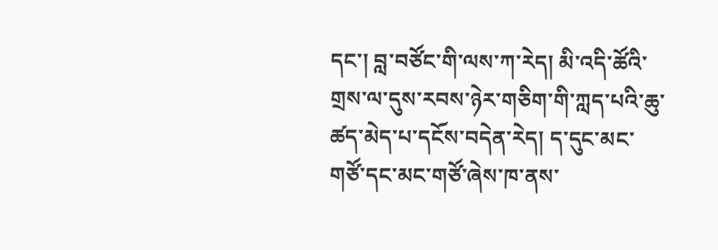དང་། བླ་བཙོང་གི་ལས་ཀ་རེད། མི་འདི་ཚོའི་གྲས་ལ་དུས་རབས་ཉེར་གཅིག་གི་ཀླད་པའི་ཆུ་ཚད་མེད་པ་དངོས་བདེན་རེད། ད་དུང་མང་གཙོ་དང་མང་གཙོ་ཞེས་ཁ་ནས་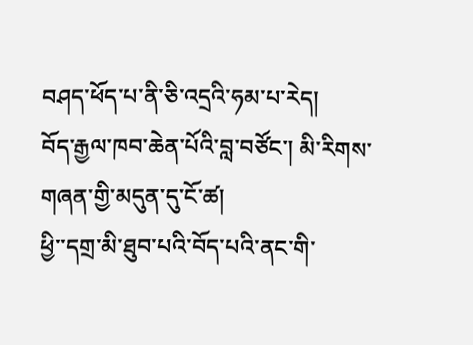བཤད་ཕོད་པ་ནི་ཅི་འདྲའི་ཧམ་པ་རེད།
བོད་རྒྱལ་ཁབ་ཆེན་པོའི་བླ་བཙོང་། མི་རིགས་གཞན་གྱི་མདུན་དུ་ངོ་ཚ།
ཕྱི་་དགྲ་མི་ཐུབ་པའི་བོད་པའི་ནང་གི་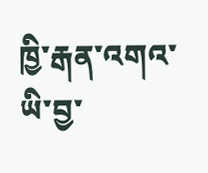ཁྱི་རྒན་འགའ་ཡི་བྱ་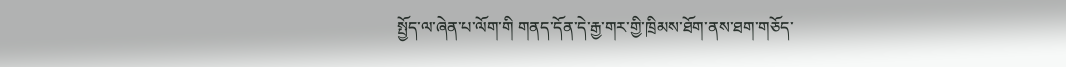སྤྱོད་ལ་ཞེན་པ་ལོག་གི གནད་དོན་དེ་རྒྱ་གར་གྱི་ཁྲིམས་ཐོག་ནས་ཐག་གཅོད་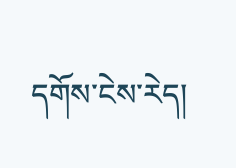དགོས་ངེས་རེད།